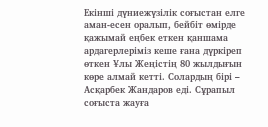Екінші дүниежүзілік соғыстан елге аман-есен оралып, бейбіт өмірде қажымай еңбек еткен қаншама ардагерлеріміз кеше ғана дүркіреп өткен Ұлы Жеңістің 80 жылдығын көре алмай кетті. Солардың бірі – Асқарбек Жандаров еді. Сұрапыл соғыста жауға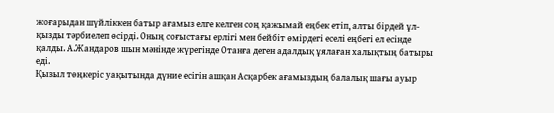жоғарыдан шүйліккен батыр ағамыз елге келген соң қажымай еңбек етіп, алты бірдей ұл-қызды тәрбиелеп өсірді. Оның соғыстағы ерлігі мен бейбіт өмірдегі еселі еңбегі ел есінде қалды. А.Жандаров шын мәнінде жүрегінде Отанға деген адалдық ұялаған халықтың батыры еді.
Қызыл төңкеріс уақытында дүние есігін ашқан Асқарбек ағамыздың балалық шағы ауыр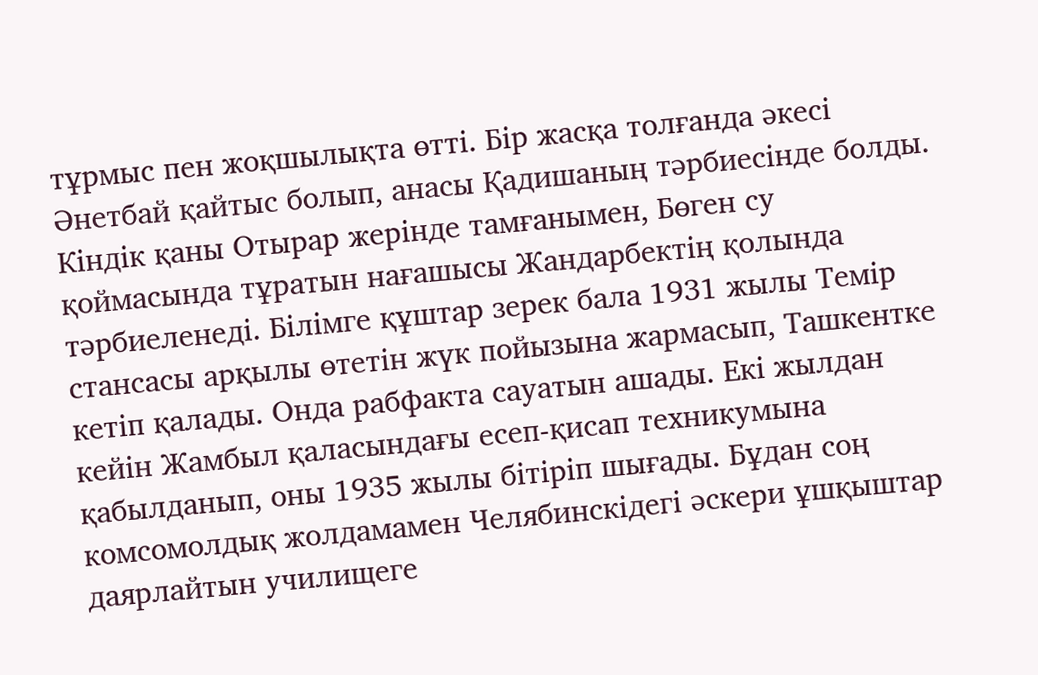тұрмыс пен жоқшылықта өтті. Бір жасқа толғанда әкесі Әнетбай қайтыс болып, анасы Қадишаның тәрбиесінде болды. Кіндік қаны Отырар жерінде тамғанымен, Бөген су қоймасында тұратын нағашысы Жандарбектің қолында тәрбиеленеді. Білімге құштар зерек бала 1931 жылы Темір стансасы арқылы өтетін жүк пойызына жармасып, Ташкентке кетіп қалады. Онда рабфакта сауатын ашады. Екі жылдан кейін Жамбыл қаласындағы есеп-қисап техникумына қабылданып, оны 1935 жылы бітіріп шығады. Бұдан соң комсомолдық жолдамамен Челябинскідегі әскери ұшқыштар даярлайтын училищеге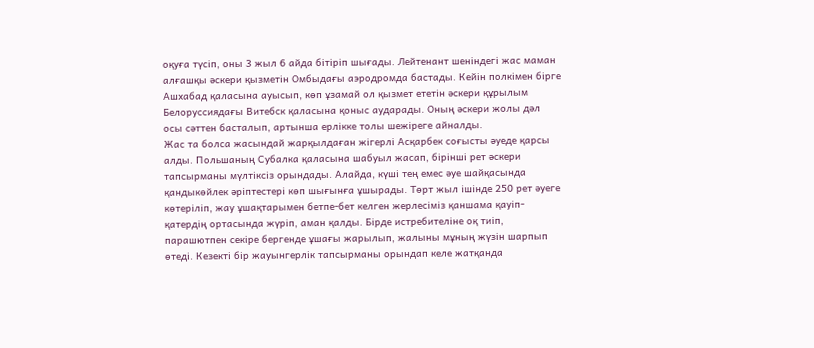оқуға түсіп, оны 3 жыл 6 айда бітіріп шығады. Лейтенант шеніндегі жас маман алғашқы әскери қызметін Омбыдағы аэродромда бастады. Кейін полкімен бірге Ашхабад қаласына ауысып, көп ұзамай ол қызмет ететін әскери құрылым Белоруссиядағы Витебск қаласына қоныс аударады. Оның әскери жолы дәл осы сәттен басталып, артынша ерлікке толы шежіреге айналды.
Жас та болса жасындай жарқылдаған жігерлі Асқарбек соғысты әуеде қарсы алды. Польшаның Субалка қаласына шабуыл жасап, бірінші рет әскери тапсырманы мүлтіксіз орындады. Алайда, күші тең емес әуе шайқасында қандыкөйлек әріптестері көп шығынға ұшырады. Төрт жыл ішінде 250 рет әуеге көтеріліп, жау ұшақтарымен бетпе-бет келген жерлесіміз қаншама қауіп-қатердің ортасында жүріп, аман қалды. Бірде истребителіне оқ тиіп, парашютпен секіре бергенде ұшағы жарылып, жалыны мұның жүзін шарпып өтеді. Кезекті бір жауынгерлік тапсырманы орындап келе жатқанда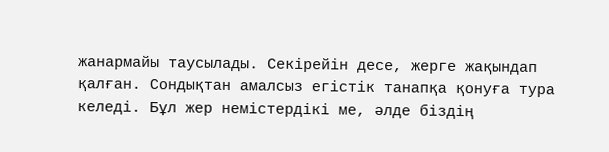жанармайы таусылады. Секірейін десе, жерге жақындап қалған. Сондықтан амалсыз егістік танапқа қонуға тура келеді. Бұл жер немістердікі ме, әлде біздің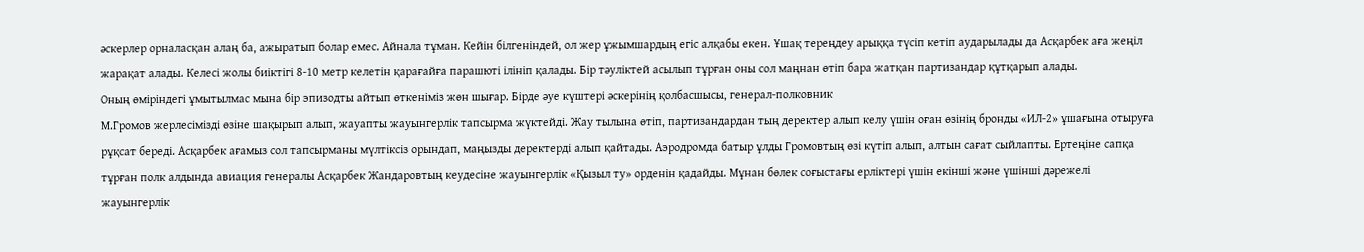әскерлер орналасқан алаң ба, ажыратып болар емес. Айнала тұман. Кейін білгеніндей, ол жер ұжымшардың егіс алқабы екен. Ұшақ тереңдеу арыққа түсіп кетіп аударылады да Асқарбек аға жеңіл жарақат алады. Келесі жолы биіктігі 8-10 метр келетін қарағайға парашюті ілініп қалады. Бір тәуліктей асылып тұрған оны сол маңнан өтіп бара жатқан партизандар құтқарып алады.
Оның өміріндегі ұмытылмас мына бір эпизодты айтып өткеніміз жөн шығар. Бірде әуе күштері әскерінің қолбасшысы, генерал-полковник
М.Громов жерлесімізді өзіне шақырып алып, жауапты жауынгерлік тапсырма жүктейді. Жау тылына өтіп, партизандардан тың деректер алып келу үшін оған өзінің бронды «ИЛ-2» ұшағына отыруға рұқсат береді. Асқарбек ағамыз сол тапсырманы мүлтіксіз орындап, маңызды деректерді алып қайтады. Аэродромда батыр ұлды Громовтың өзі күтіп алып, алтын сағат сыйлапты. Ертеңіне сапқа тұрған полк алдында авиация генералы Асқарбек Жандаровтың кеудесіне жауынгерлік «Қызыл ту» орденін қадайды. Мұнан бөлек соғыстағы ерліктері үшін екінші және үшінші дәрежелі жауынгерлік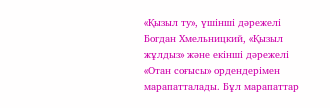«Қызыл ту», үшінші дәрежелі Богдан Хмельницкий, «Қызыл жұлдыз» және екінші дәрежелі «Отан соғысы» ордендерімен марапатталады. Бұл марапаттар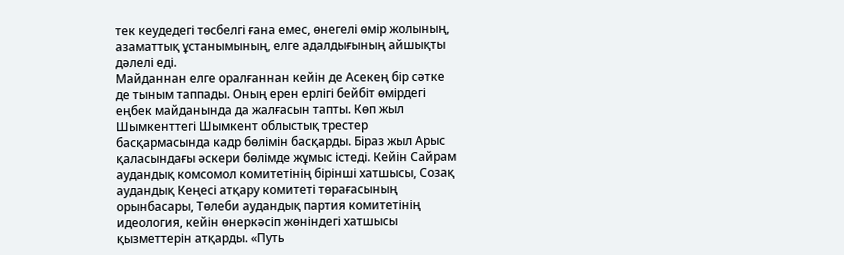тек кеудедегі төсбелгі ғана емес, өнегелі өмір жолының, азаматтық ұстанымының, елге адалдығының айшықты дәлелі еді.
Майданнан елге оралғаннан кейін де Асекең бір сәтке де тыным таппады. Оның ерен ерлігі бейбіт өмірдегі еңбек майданында да жалғасын тапты. Көп жыл Шымкенттегі Шымкент облыстық трестер басқармасында кадр бөлімін басқарды. Біраз жыл Арыс қаласындағы әскери бөлімде жұмыс істеді. Кейін Сайрам аудандық комсомол комитетінің бірінші хатшысы, Созақ аудандық Кеңесі атқару комитеті төрағасының орынбасары, Төлеби аудандық партия комитетінің идеология, кейін өнеркәсіп жөніндегі хатшысы қызметтерін атқарды. «Путь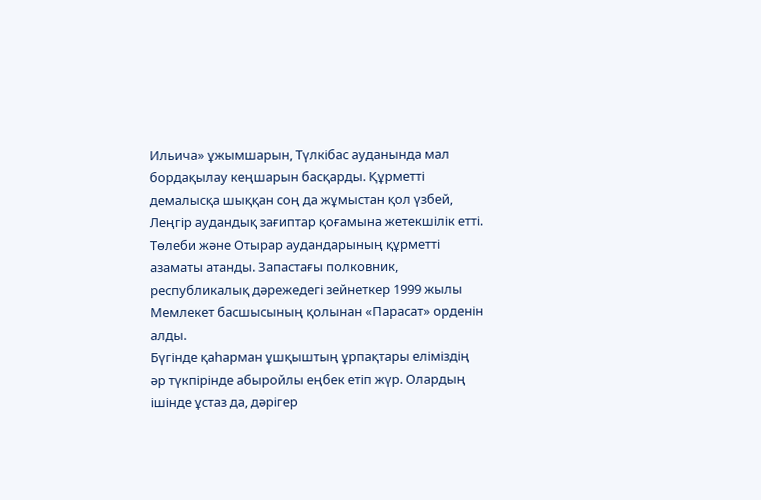Ильича» ұжымшарын, Түлкібас ауданында мал бордақылау кеңшарын басқарды. Құрметті демалысқа шыққан соң да жұмыстан қол үзбей, Леңгір аудандық зағиптар қоғамына жетекшілік етті. Төлеби және Отырар аудандарының құрметті азаматы атанды. Запастағы полковник, республикалық дәрежедегі зейнеткер 1999 жылы Мемлекет басшысының қолынан «Парасат» орденін алды.
Бүгінде қаһарман ұшқыштың ұрпақтары еліміздің әр түкпірінде абыройлы еңбек етіп жүр. Олардың ішінде ұстаз да, дәрігер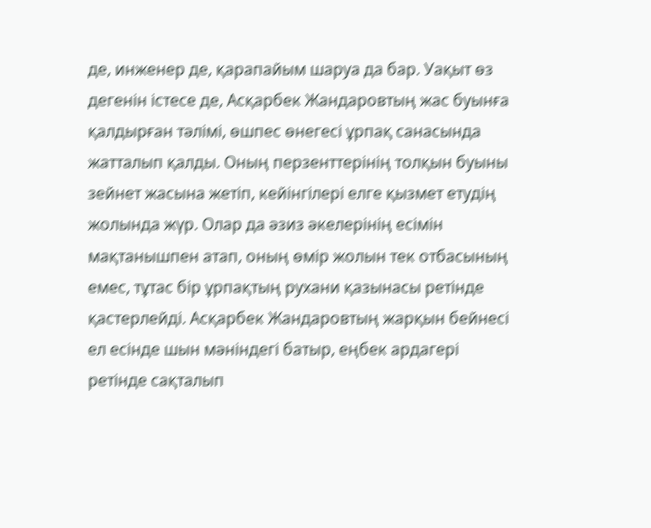де, инженер де, қарапайым шаруа да бар. Уақыт өз дегенін істесе де, Асқарбек Жандаровтың жас буынға қалдырған тәлімі, өшпес өнегесі ұрпақ санасында жатталып қалды. Оның перзенттерінің толқын буыны зейнет жасына жетіп, кейінгілері елге қызмет етудің жолында жүр. Олар да әзиз әкелерінің есімін мақтанышпен атап, оның өмір жолын тек отбасының емес, тұтас бір ұрпақтың рухани қазынасы ретінде қастерлейді. Асқарбек Жандаровтың жарқын бейнесі ел есінде шын мәніндегі батыр, еңбек ардагері ретінде сақталып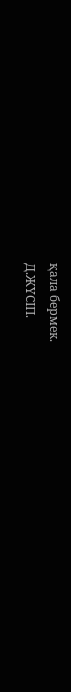қала бермек.
Д.ЖҮСІП.